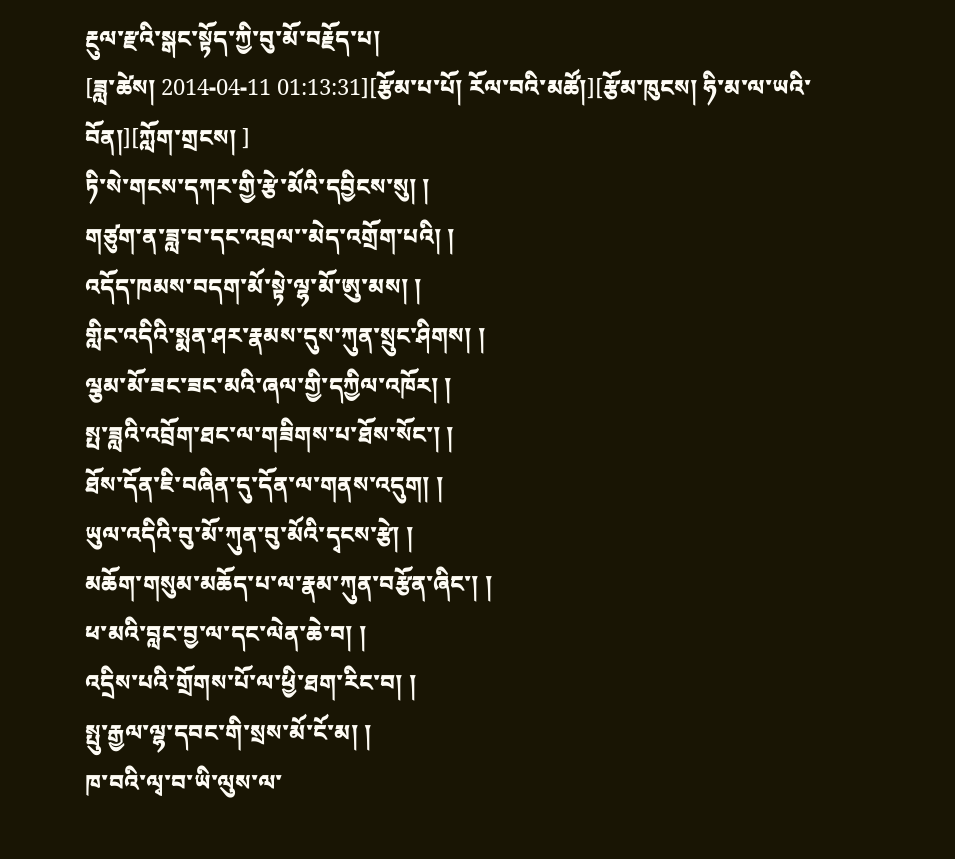རྔུལ་རྫའི་སྒང་སྟོད་ཀྱི་བུ་མོ་བརྗོད་པ།
[ཟླ་ཚེས། 2014-04-11 01:13:31][རྩོམ་པ་པོ། རོལ་བའི་མཚོ།][རྩོམ་ཁུངས། ཧི་མ་ལ་ཡའི་བོན།][ཀློག་གྲངས། ]
ཏི་སེ་གངས་དཀར་གྱི་རྩེ་མོའི་དབྱིངས་སུ། །
གཙུག་ན་ཟླ་བ་དང་འབྲལ་་མེད་འགྲོག་པའི། །
འདོད་ཁམས་བདག་མོ་སྟེ་ལྷ་མོ་ཨུ་མས། །
གླིང་འདིའི་སྨན་ཤར་རྣམས་དུས་ཀུན་སྲུང་ཤིགས། །
ལྕམ་མོ་ཟང་ཟང་མའི་ཞལ་གྱི་དཀྱིལ་འཁོར། །
སྤ་ཟླའི་འབྲོག་ཐང་ལ་གཟིགས་པ་ཐོས་སོང་། །
ཐོས་དོན་ཇི་བཞིན་དུ་དོན་ལ་གནས་འདུག། །
ཡུལ་འདིའི་བུ་མོ་ཀུན་བུ་མོའི་དྭངས་རྩེ། །
མཆོག་གསུམ་མཆོད་པ་ལ་རྣམ་ཀུན་བརྩོན་ཞིང་། །
ཕ་མའི་བླང་བྱ་ལ་དང་ལེན་ཆེ་བ། །
འདྲིས་པའི་གྲོགས་པོ་ལ་ཕྱི་ཐག་རིང་བ། །
སྤུ་རྒྱལ་ལྷ་དབང་གི་སྲས་མོ་ངོ་མ། །
ཁ་བའི་ལྭ་བ་ཡི་ལུས་ལ་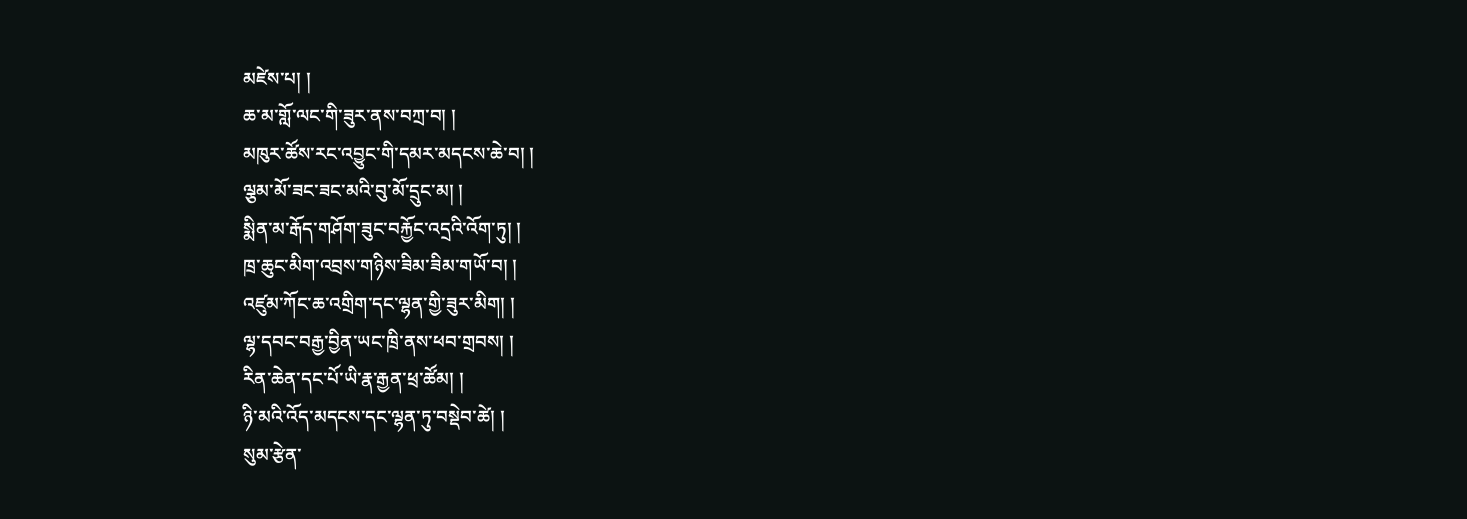མཛེས་པ། །
ཆ་མ་གློ་ལང་གི་ཟུར་ནས་བཀྲ་བ། །
མཁུར་ཚོས་རང་འབྱུང་གི་དམར་མདངས་ཆེ་བ། །
ལྕམ་མོ་ཟང་ཟང་མའི་བུ་མོ་དྲུང་མ། །
སྨིན་མ་རྒོད་གཤོག་ཟུང་བརྐྱོང་འདྲའི་འོག་ཏུ། །
ཁྲ་ཆུང་མིག་འབྲས་གཉིས་ཟིམ་ཟིམ་གཡོ་བ། །
འཛུམ་ཀོང་ཆ་འགྲིག་དང་ལྷན་གྱི་ཟུར་མིག། །
ལྷ་དབང་བརྒྱ་བྱིན་ཡང་ཁྲི་ནས་ཕབ་གྲབས། །
རིན་ཆེན་དང་པོ་ཡི་རྣ་རྒྱན་ཕྲ་ཚོམ། །
ཉི་མའི་འོད་མདངས་དང་ལྷན་ཏུ་བསྡེབ་ཚེ། །
སུམ་རྩེན་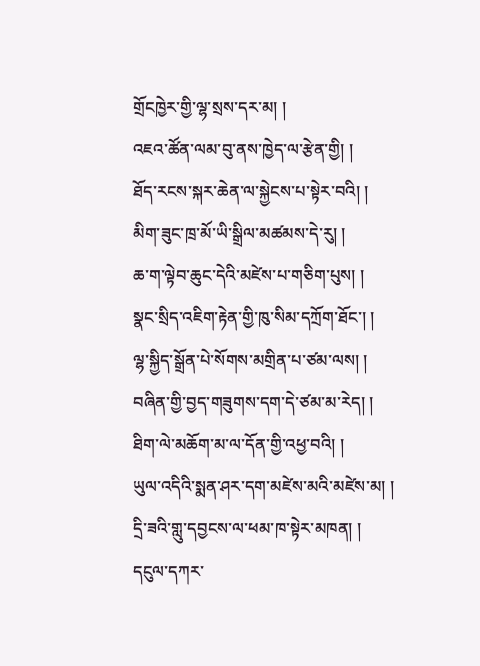གྲོངཁྱེར་གྱི་ལྷ་སྲས་དར་མ། །
འཇའ་ཚོན་ལམ་བུ་ནས་ཁྱེད་ལ་རྩེན་གྱི། །
ཐོད་རངས་སྐར་ཆེན་ལ་སྐྱེངས་པ་སྟེར་བའི། །
མིག་ཟུང་ཁྲ་མོ་ཡི་སྒྲིལ་མཚམས་དེ་རུ། །
ཆ་ག་ལྟེབ་ཆུང་དེའི་མཛེས་པ་གཅིག་པུས། །
སྣང་སྲིད་འཇིག་རྟེན་གྱི་ཁུ་སིམ་དཀྲོག་ཐོང་། །
ལྷ་སྐྱིད་སྒྲོན་པེ་སོགས་མགྲིན་པ་ཙམ་ལས། །
བཞིན་གྱི་བྱད་གཟུགས་དག་དེ་ཙམ་མ་རེད། །
ཐིག་ལེ་མཆོག་མ་ལ་དོན་གྱི་འཕྱ་བའི། །
ཡུལ་འདིའི་སྨན་ཤར་དག་མཛེས་མའི་མཛེས་མ། །
དྲི་ཟའི་གླུ་དབྱངས་ལ་ཕམ་ཁ་སྟེར་མཁན། །
དངུལ་དཀར་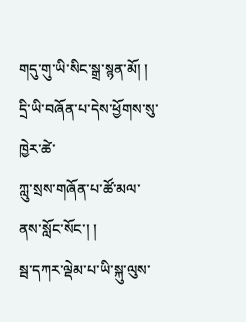གདུ་གུ་ཡི་སིང་སྒྲ་སྙན་མོ། །
དྲི་ཡི་བཞོན་པ་དེས་ཕྱོགས་སུ་ཁྱེར་ཚེ་
ཀླུ་སྲས་གཞོན་པ་ཚོ་མལ་ནས་སློང་སོང་། །
སྦ་དཀར་ལྡེམ་པ་ཡི་སྐུ་ལུས་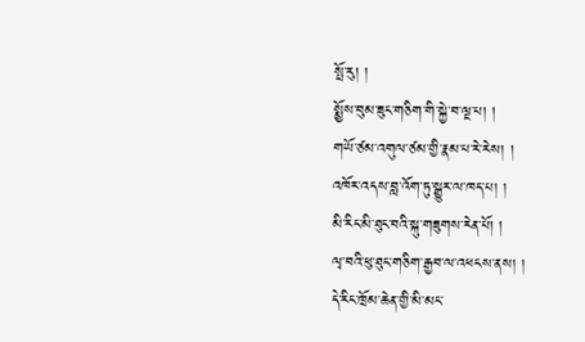སྤོ་རུ། །
སྨྱོས་བུམ་ཟུང་གཅིག་གི་སྐྱེ་བ་ལྔ་པ། །
གཡོ་ཙམ་འགུལ་ཙམ་གྱི་རྣམ་པ་རེ་རེས། །
འཁོར་འདས་བླ་འོག་ཏུ་སྒྱུར་ལ་ཁད་པ། །
མི་རིང་མི་ཐུང་བའི་སྐུ་གཟུགས་རེན་པོ། །
ལྭ་བའི་ཕུ་ཐུང་གཅིག་རྒྱབ་ལ་འཕངས་ནས། །
དེ་རིང་ཁྲོམ་ཆེན་གྱི་མི་མང་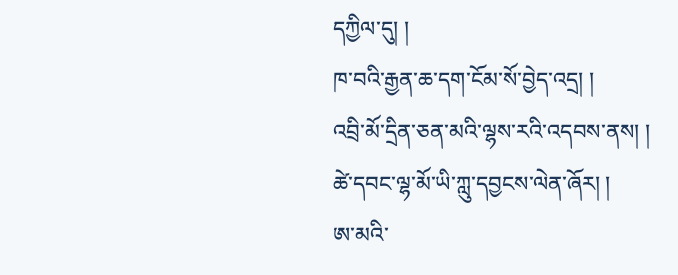དཀྱིལ་དུ། །
ཁ་བའི་རྒྱན་ཆ་དག་ངོམ་སོ་བྱེད་འདྲ། །
འབྲི་མོ་དྲིན་ཅན་མའི་ལྷས་རའི་འདབས་ནས། །
ཚེ་དབང་ལྷ་མོ་ཡི་ཀླུ་དབྱངས་ལེན་ཞོར། །
ཨ་མའི་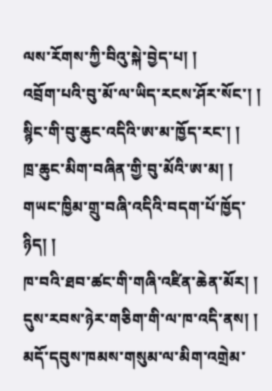ལས་རོགས་ཀྱི་བིའུ་སྐེ་བྱེད་པ། །
འབྲོག་པའི་བུ་མོ་ལ་ཡིད་རངས་ཤོར་སོང་། །
སྙིང་གི་བུ་ཆུང་འདིའི་ཨ་མ་ཁྱོད་རང་། །
ཁྲ་ཆུང་མིག་བཞིན་གྱི་བུ་མོའི་ཨ་མ། །
གཡང་ཁྱིམ་གྲུ་བཞི་འདིའི་བདག་པོ་ཁྱོད་ཉིད། །
ཁ་བའི་ཐབ་ཚང་གི་གཞི་འཛིན་ཆེན་མོར། །
དུས་རབས་ཉེར་གཅིག་གི་ལ་ཁ་འདི་ནས། །
མདོ་དབུས་ཁམས་གསུམ་ལ་མིག་འགྲེམ་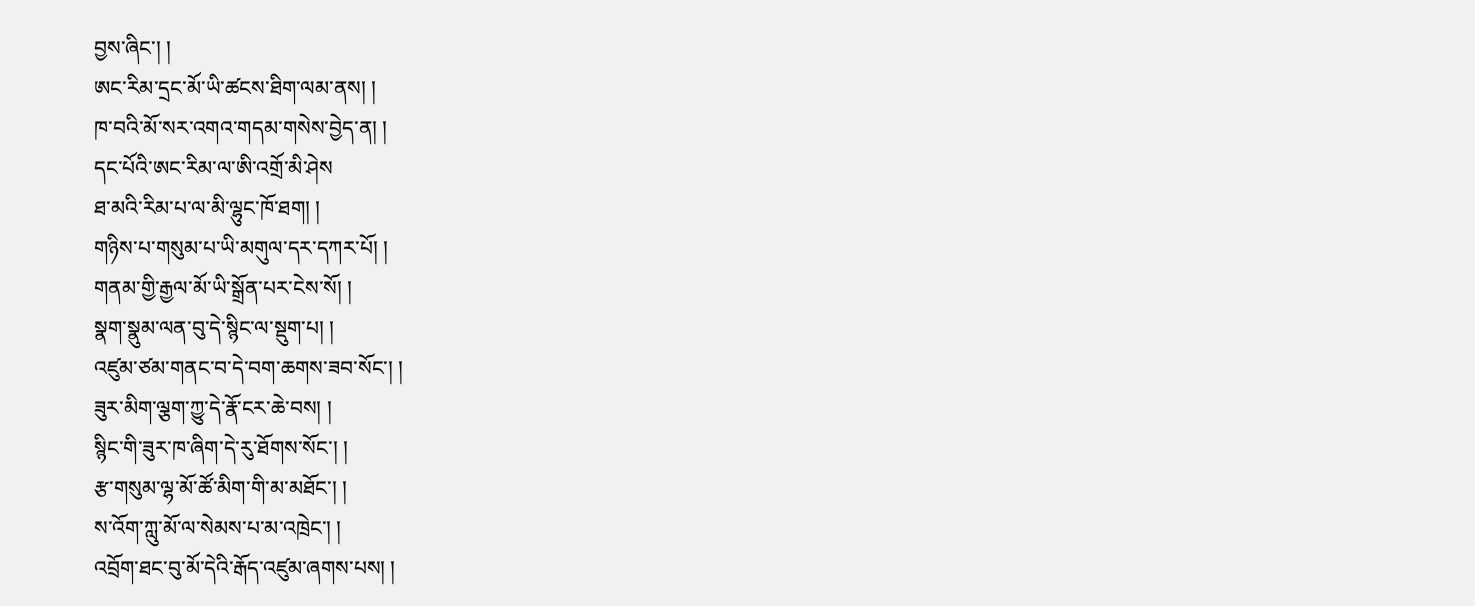བྱས་ཞིང་། །
ཨང་རིམ་དྲང་མོ་ཡི་ཚངས་ཐིག་ལམ་ནས། །
ཁ་བའི་མོ་སར་འགའ་གདམ་གསེས་བྱེད་ན། །
དང་པོའི་ཨང་རིམ་ལ་ཨི་འགྲོ་མི་ཤེས
ཐ་མའི་རིམ་པ་ལ་མི་ལྷུང་ཁོ་ཐག། །
གཉིས་པ་གསུམ་པ་ཡི་མགུལ་དར་དཀར་པོ། །
གནམ་གྱི་རྒྱལ་མོ་ཡི་སྒྲོན་པར་ངེས་སོ། །
སྣག་སྣུམ་ལན་བུ་དེ་སྙིང་ལ་སྡུག་པ། །
འཛུམ་ཙམ་གནང་བ་དེ་བག་ཆགས་ཟབ་སོང་། །
ཟུར་མིག་ལྕག་ཀྱུ་དེ་རྣོ་ངར་ཆེ་བས། །
སྙིང་གི་ཟུར་ཁ་ཞིག་དེ་རུ་ཐོགས་སོང་། །
རྩ་གསུམ་ལྷ་མོ་ཚོ་མིག་གི་མ་མཐོང་། །
ས་འོག་ཀླུ་མོ་ལ་སེམས་པ་མ་འཁྲེང་། །
འབྲོག་ཐང་བུ་མོ་དེའི་རྒོད་འཛུམ་ཞགས་པས། །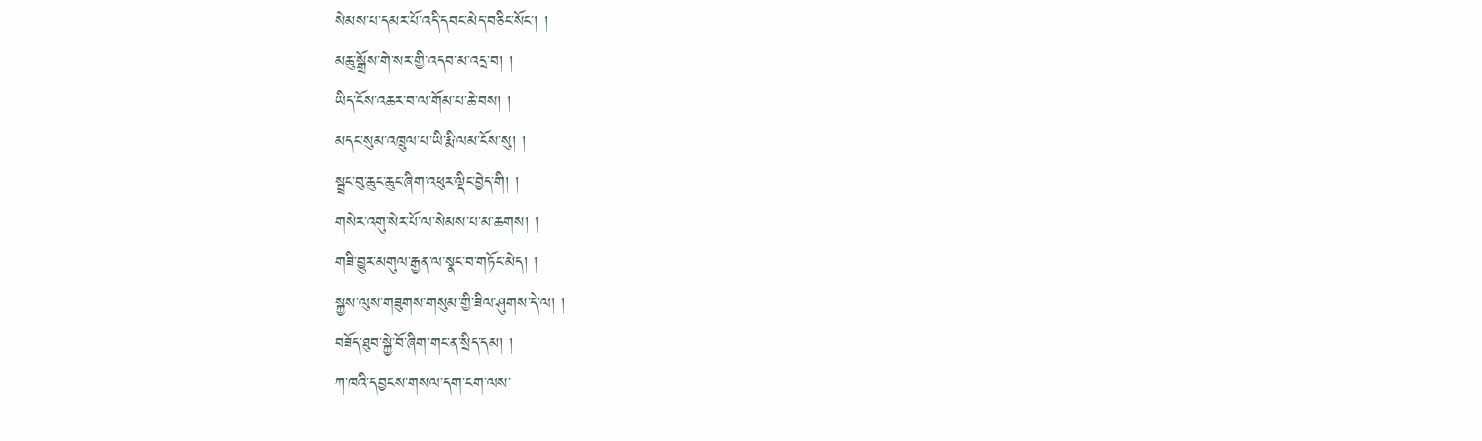སེམས་པ་དམར་པོ་འདི་དབང་མེད་བཅིང་སོང་། །
མཆུ་སྒྲོས་གེ་སར་གྱི་འདབ་མ་འདྲ་བ། །
ཡིད་ངོས་འཆར་བ་ལ་གོམ་པ་ཆེ་བས། །
མདང་སུམ་འཁྲུལ་པ་ཡི་རྨི་ལམ་ངོས་སུ། །
སྦྲང་བུ་ཆུང་ཆུང་ཞིག་འཕུར་ལྡིང་བྱེད་གི། །
གསེར་འགུ་སེར་པོ་ལ་སེམས་པ་མ་ཆགས། །
གཟི་བྱུར་མགུལ་རྒྱན་ལ་སྣང་བ་གཏོང་མེད། །
སྐྱས་ལུས་གཟུགས་གསུམ་གྱི་ཟིལ་ཤུགས་དེ་ལ། །
བཟོད་ཐུབ་སྐྱེ་བོ་ཞིག་གང་ན་སྲིད་དམ། །
ཀ་ཁའི་དབྱངས་གསལ་དག་ངག་ལས་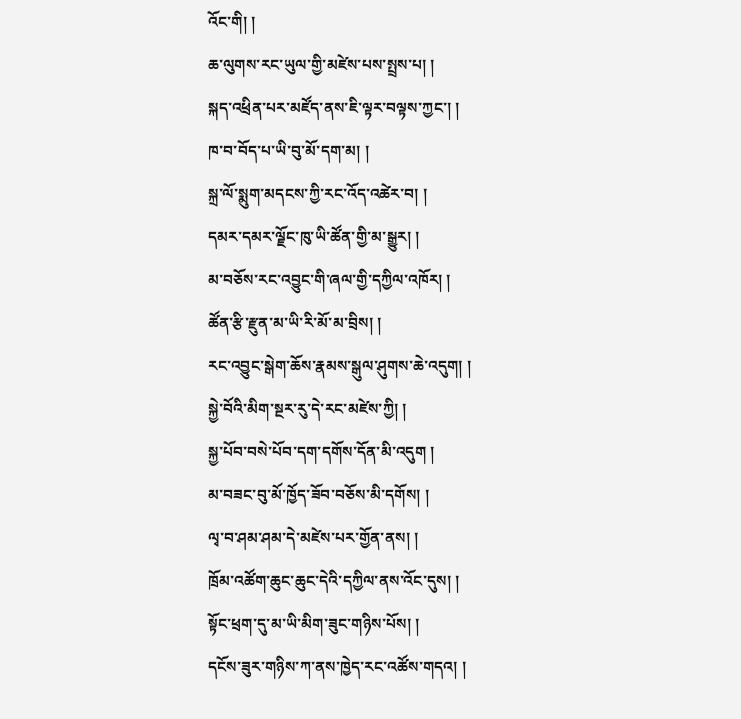འོང་གི། །
ཆ་ལུགས་རང་ཡུལ་གྱི་མཛེས་པས་སྤྲས་པ། །
སྐད་འཕྲིན་པར་མཛོད་ནས་ཇི་ལྟར་བལྟས་ཀྱང་། །
ཁ་བ་བོད་པ་ཡི་བུ་མོ་དག་མ། །
སྐྲ་ལོ་སྨུག་མདངས་ཀྱི་རང་འོད་འཚེར་བ། །
དམར་དམར་ལྗོང་ཁུ་ཡི་ཚོན་གྱི་མ་སྒྱུར། །
མ་བཅོས་རང་འབྱུང་གི་ཞལ་གྱི་དཀྱིལ་འཁོར། །
ཚོན་རྩི་རྫུན་མ་ཡི་རི་མོ་མ་བྲིས། །
རང་འབྱུང་སྒེག་ཆོས་རྣམས་སྒུལ་ཤུགས་ཆེ་འདུག། །
སྐྱེ་བོའི་མིག་སྔར་རུ་དེ་རང་མཛེས་ཀྱི། །
སྐྱ་པོབ་བསེ་པོབ་དག་དགོས་དོན་མི་འདུག །
མ་བཟང་བུ་མོ་ཁྱོད་ཟོབ་བཅོས་མི་དགོས། །
ལྭ་བ་ཤམ་ཤམ་དེ་མཛེས་པར་གྱོན་ནས། །
ཁྲོམ་འཚོག་ཆུང་ཆུང་དེའི་དཀྱིལ་ནས་འོང་དུས། །
སྟོང་ཕྲག་དུ་མ་ཡི་མིག་ཟུང་གཉིས་པོས། །
དངོས་ཟུར་གཉིས་ཀ་ནས་ཁྱེད་རང་འཚོས་གདའ། །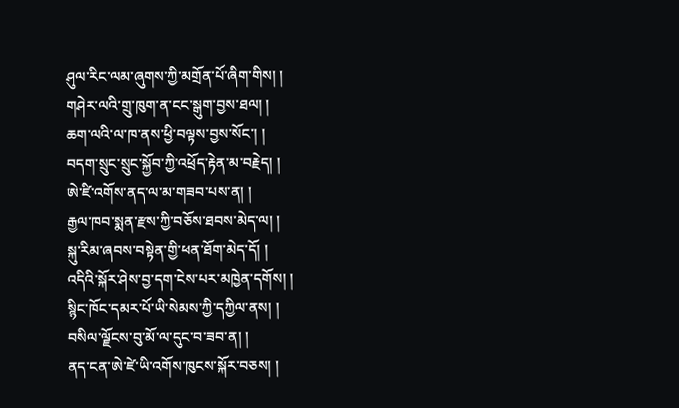ཤུལ་རིང་ལམ་ཞུགས་ཀྱི་མགྲོན་པོ་ཞིག་གིས། །
གཤེར་ལའི་གྲུ་ཁུག་ན་ངང་སྒུག་བྱས་ཐལ། །
ཆག་ལའི་ལ་ཁ་ནས་ཕྱི་བལྟས་བྱས་སོང་། །
བདག་སྲུང་སྲུང་སྐྱོབ་ཀྱི་འཕྲོད་རྟེན་མ་བརྗེད། །
ཨེ་ཛི་འགོས་ནད་ལ་མ་གཟབ་པས་ན། །
རྒྱལ་ཁབ་སྨན་རྫས་ཀྱི་བཅོས་ཐབས་མེད་ལ། །
སྐུ་རིམ་ཞབས་བསྟེན་གྱི་ཕན་ཐོག་མེད་དོ། །
འདིའི་སྐོར་ཤེས་བྱ་དག་ངེས་པར་མཁྱེན་དགོས། །
སྙིང་ཁོང་དམར་པོ་ཡི་སེམས་ཀྱི་དཀྱིལ་ནས། །
བསིལ་ལྗོངས་བུ་མོ་ལ་དུང་བ་ཟབ་ན། །
ནད་ངན་ཨེ་ཛེ་ཡི་འགོས་ཁུངས་སྐོར་བཅས། །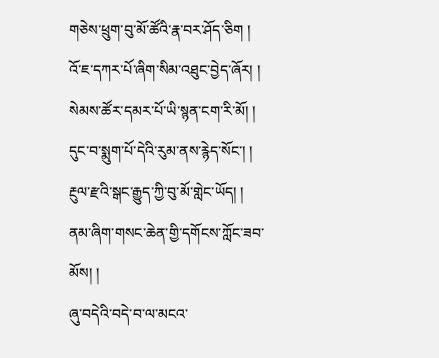གཅེས་ཕྲུག་བུ་མོ་ཚོའི་རྣ་བར་ཤོད་ཅིག །
འོ་ཇ་དཀར་པོ་ཞིག་སིམ་འཐུང་བྱེད་ཞོར། །
སེམས་ཚོར་དམར་པོ་ཡི་སྙན་ངག་རི་མོ། །
དུང་བ་སྨུག་པོ་དེའི་རུམ་ནས་རྙེད་སོང་། །
རྔུལ་རྫའི་སྒང་རྒྱུད་ཀྱི་བུ་མོ་གླེང་ཡོད། །
ནམ་ཞིག་གསང་ཆེན་གྱི་དགོངས་ཀློང་ཟབ་མོས། །
ཞུ་བདེའི་བདེ་བ་ལ་མངའ་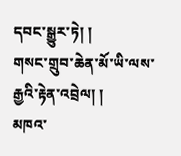དབང་སྒྱུར་ཏེ། །
གསང་གྲུབ་ཆེན་མོ་ཡི་ལས་རྒྱའི་རྟེན་འབྲེལ། །
མཁའ་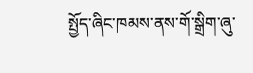སྤྱོད་ཞིང་ཁམས་ནས་གོ་སྒྲིག་ཞུ་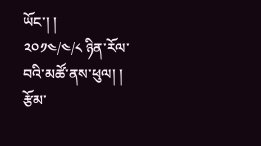ཡོང་། །
༢༠༡༤/༤/༨ ཉིན་རོལ་བའི་མཚོ་ནས་ཕུལ། །
རྩོམ་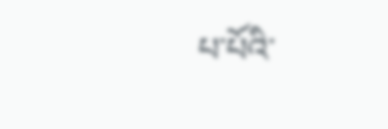པ་པོའི་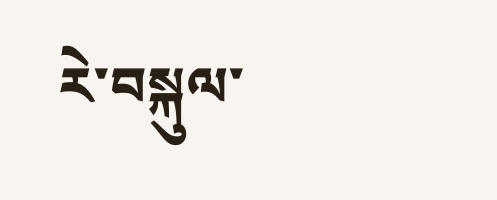རེ་བསྐུལ་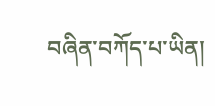བཞིན་བཀོད་པ་ཡིན།